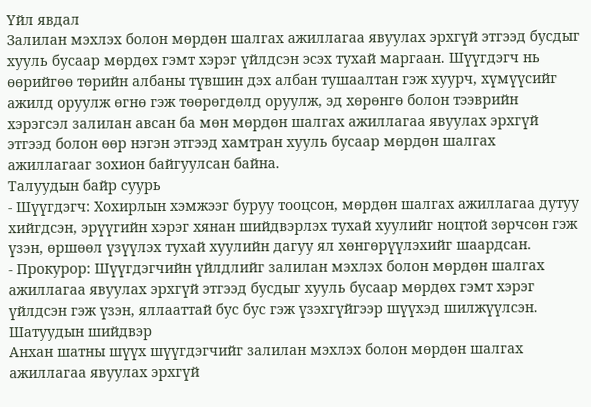Үйл явдал
Залилан мэхлэх болон мөрдөн шалгах ажиллагаа явуулах эрхгүй этгээд бусдыг хууль бусаар мөрдөх гэмт хэрэг үйлдсэн эсэх тухай маргаан. Шүүгдэгч нь өөрийгөө төрийн албаны түвшин дэх албан тушаалтан гэж хуурч, хүмүүсийг ажилд оруулж өгнө гэж төөрөгдөлд оруулж, эд хөрөнгө болон тээврийн хэрэгсэл залилан авсан ба мөн мөрдөн шалгах ажиллагаа явуулах эрхгүй этгээд болон өөр нэгэн этгээд хамтран хууль бусаар мөрдөн шалгах ажиллагааг зохион байгуулсан байна.
Талуудын байр суурь
- Шүүгдэгч: Хохирлын хэмжээг буруу тооцсон, мөрдөн шалгах ажиллагаа дутуу хийгдсэн, эрүүгийн хэрэг хянан шийдвэрлэх тухай хуулийг ноцтой зөрчсөн гэж үзэн, өршөөл үзүүлэх тухай хуулийн дагуу ял хөнгөрүүлэхийг шаардсан.
- Прокурор: Шүүгдэгчийн үйлдлийг залилан мэхлэх болон мөрдөн шалгах ажиллагаа явуулах эрхгүй этгээд бусдыг хууль бусаар мөрдөх гэмт хэрэг үйлдсэн гэж үзэн, яллааттай бус бус гэж үзэхгүйгээр шүүхэд шилжүүлсэн.
Шатуудын шийдвэр
Анхан шатны шүүх шүүгдэгчийг залилан мэхлэх болон мөрдөн шалгах ажиллагаа явуулах эрхгүй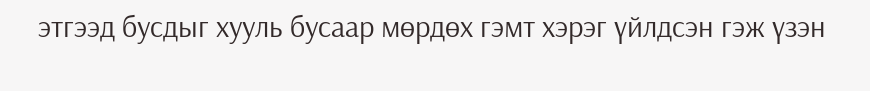этгээд бусдыг хууль бусаар мөрдөх гэмт хэрэг үйлдсэн гэж үзэн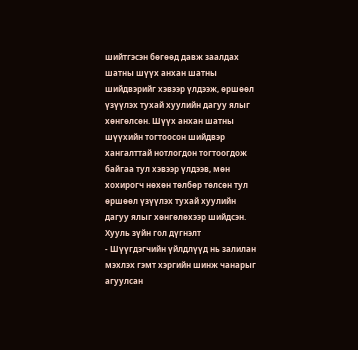шийтгэсэн бөгөөд давж заалдах шатны шүүх анхан шатны шийдвэрийг хэвээр үлдээж, өршөөл үзүүлэх тухай хуулийн дагуу ялыг хөнгөлсөн. Шүүх анхан шатны шүүхийн тогтоосон шийдвэр хангалттай нотлогдон тогтоогдож байгаа тул хэвээр үлдээв, мөн хохирогч нөхөн төлбөр төлсөн тул өршөөл үзүүлэх тухай хуулийн дагуу ялыг хөнгөлөхээр шийдсэн.
Хууль зүйн гол дүгнэлт
- Шүүгдэгчийн үйлдлүүд нь залилан мэхлэх гэмт хэргийн шинж чанарыг агуулсан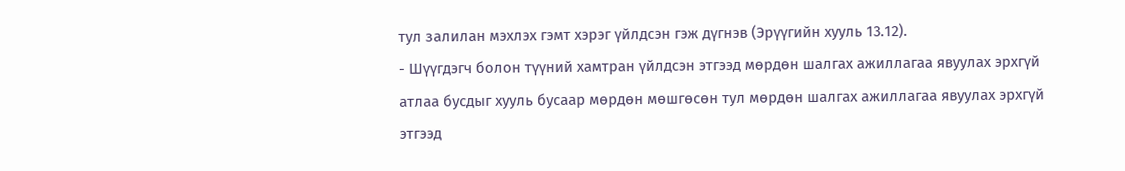тул залилан мэхлэх гэмт хэрэг үйлдсэн гэж дүгнэв (Эрүүгийн хууль 13.12).
- Шүүгдэгч болон түүний хамтран үйлдсэн этгээд мөрдөн шалгах ажиллагаа явуулах эрхгүй атлаа бусдыг хууль бусаар мөрдөн мөшгөсөн тул мөрдөн шалгах ажиллагаа явуулах эрхгүй этгээд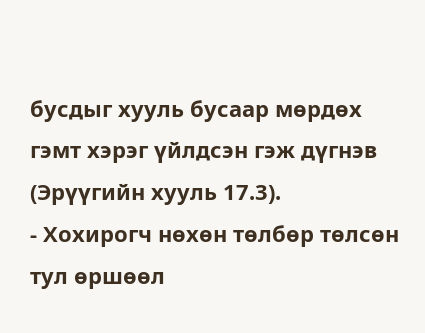бусдыг хууль бусаар мөрдөх гэмт хэрэг үйлдсэн гэж дүгнэв (Эрүүгийн хууль 17.3).
- Хохирогч нөхөн төлбөр төлсөн тул өршөөл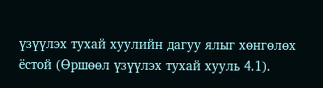үзүүлэх тухай хуулийн дагуу ялыг хөнгөлөх ёстой (Өршөөл үзүүлэх тухай хууль 4.1).